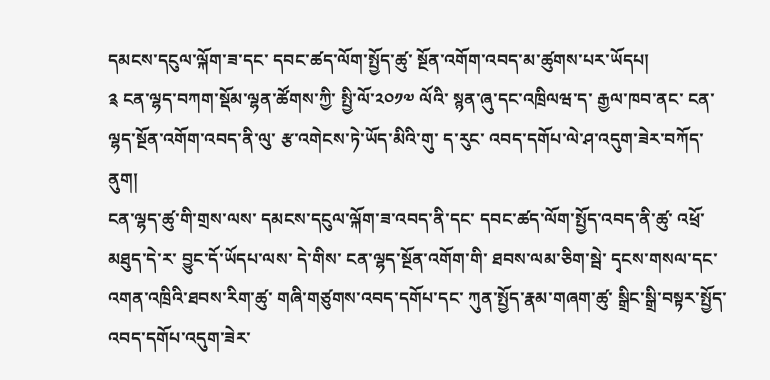དམངས་དངུལ་ལྐོག་ཟ་དང་ དབང་ཚད་ལོག་སྤྱོད་ཚུ་ སྔོན་འགོག་འབད་མ་ཚུགས་པར་ཡོདཔ།
༉ ངན་ལྷད་བཀག་སྡོམ་ལྷན་ཚོགས་ཀྱི་ སྤྱི་ལོ་༢༠༡༧ ལོའི་ སྙན་ཞུ་དང་འཁྲིལཝ་ད་ རྒྱལ་ཁབ་ནང་ ངན་ལྷད་སྔོན་འགོག་འབད་ནི་ལུ་ རྩ་འགེངས་ཏེ་ཡོད་མིའི་གུ་ ད་རུང་ འབད་དགོཔ་ལེ་ཤ་འདུག་ཟེར་བཀོད་ནུག།
ངན་ལྷད་ཚུ་གི་གྲས་ལས་ དམངས་དངུལ་ལྐོག་ཟ་འབད་ནི་དང་ དབང་ཚད་ལོག་སྤྱོད་འབད་ནི་ཚུ་ འཕྲོ་མཐུད་དེ་ར་ བྱུང་དོ་ཡོདཔ་ལས་ དེ་གིས་ ངན་ལྷད་སྔོན་འགོག་གི་ ཐབས་ལམ་ཅིག་སྦེ་ དྭངས་གསལ་དང་ འགན་འཁྲིའི་ཐབས་རིག་ཚུ་ གཞི་གཙུགས་འབད་དགོཔ་དང་ ཀུན་སྤྱོད་རྣམ་གཞག་ཚུ་ སྒྲིང་སྒྲི་བསྟར་སྤྱོད་འབད་དགོཔ་འདུག་ཟེར་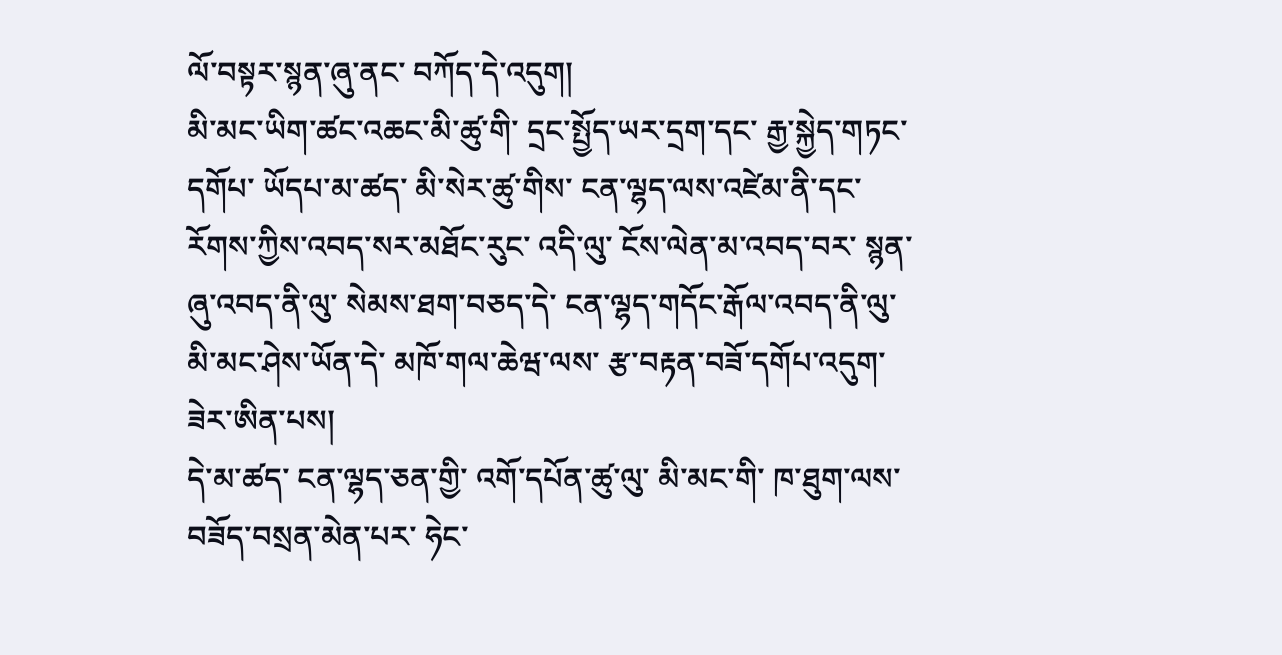ལོ་བསྟར་སྙན་ཞུ་ནང་ བཀོད་དེ་འདུག།
མི་མང་ཡིག་ཚང་འཆང་མི་ཚུ་གི་ དྲང་སྤྱོད་ཡར་དྲག་དང་ རྒྱ་སྐྱེད་གཏང་དགོཔ་ ཡོདཔ་མ་ཚད་ མི་སེར་ཚུ་གིས་ ངན་ལྷད་ལས་འཛེམ་ནི་དང་ རོགས་ཀྱིས་འབད་སར་མཐོང་རུང་ འདི་ལུ་ ངོས་ལེན་མ་འབད་བར་ སྙན་ཞུ་འབད་ནི་ལུ་ སེམས་ཐག་བཅད་དེ་ ངན་ལྷད་གདོང་རྒོལ་འབད་ནི་ལུ་ མི་མང་ཤེས་ཡོན་དེ་ མཁོ་གལ་ཆེཝ་ལས་ རྩ་བརྟན་བཟོ་དགོཔ་འདུག་ཟེར་ཨིན་པས།
དེ་མ་ཚད་ ངན་ལྷད་ཅན་གྱི་ འགོ་དཔོན་ཚུ་ལུ་ མི་མང་གི་ ཁ་ཐུག་ལས་ བཟོད་བསྲན་མེན་པར་ ཧེང་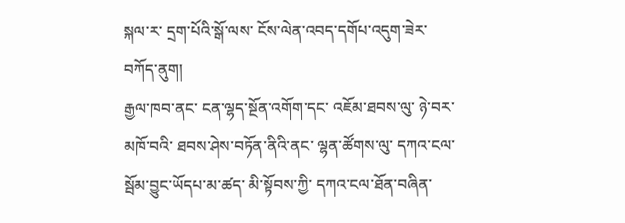སྐལ་ར་ དྲག་པོའི་སྒོ་ལས་ ངོས་ལེན་འབད་དགོཔ་འདུག་ཟེར་བཀོད་ནུག།
རྒྱལ་ཁབ་ནང་ ངན་ལྷད་སྔོན་འགོག་དང་ འཇོམ་ཐབས་ལུ་ ཉེ་བར་མཁོ་བའི་ ཐབས་ཤེས་བཏོན་ནིའི་ནང་ ལྷན་ཚོགས་ལུ་ དཀའ་ངལ་སྦོམ་བྱུང་ཡོདཔ་མ་ཚད་ མི་སྟོབས་ཀྱི་ དཀའ་ངལ་ཐོན་བཞིན་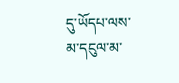དུ་ཡོདཔ་ལས་ མ་དངུལ་མ་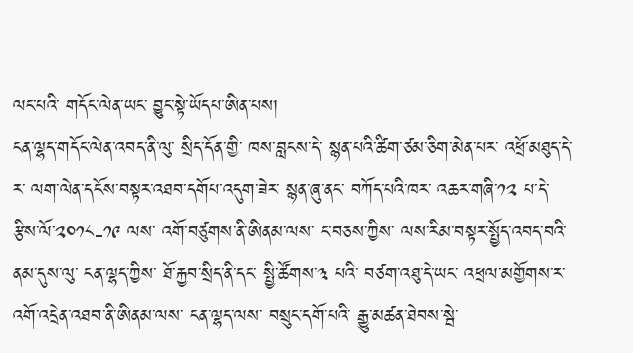ལང་པའི་ གདོང་ལེན་ཡང་ བྱུང་སྟེ་ཡོདཔ་ཨིན་པས།
ངན་ལྷད་གདོང་ལེན་འབད་ནི་ལུ་ སྲིད་དོན་གྱི་ ཁས་བླངས་དེ་ སྙན་པའི་ཚིག་ཙམ་ཅིག་མེན་པར་ འཕྲོ་མཐུད་དེ་ར་ ལག་ལེན་དངོས་བསྟར་འཐབ་དགོཔ་འདུག་ཟེར་ སྙན་ཞུ་ནང་ བཀོད་པའི་ཁར་ འཆར་གཞི་༡༢ པ་དེ་ རྩིས་ལོ་༢༠༡༨-༡༩ ལས་ འགོ་བཙུགས་ནི་ཨིནམ་ལས་ ང་བཅས་ཀྱིས་ ལས་རིམ་བསྟར་སྤྱོད་འབད་བའི་ ནམ་དུས་ལུ་ ངན་ལྷད་ཀྱིས་ ཐོ་རྐྱབ་སྲིད་ནི་དང་ སྤྱི་ཚོགས་༣ པའི་ བཙག་འཐུ་དེ་ཡང་ འཕྲལ་མགྱོགས་ར་ འགོ་འདྲེན་འཐབ་ནི་ཨིནམ་ལས་ ངན་ལྷད་ལས་ བསྲུང་དགོ་པའི་ རྒྱུ་མཚན་ཐེབས་སྦེ་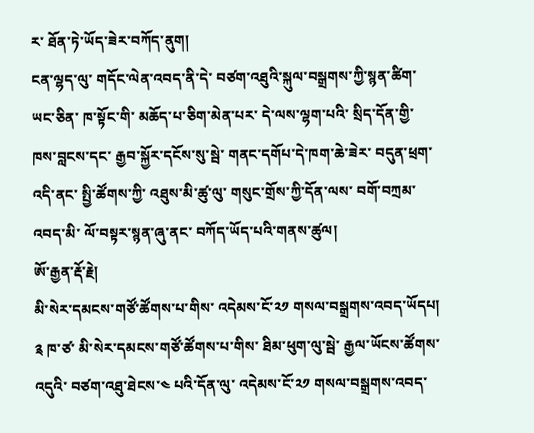ར་ ཐོན་ཏེ་ཡོད་ཟེར་བཀོད་ནུག།
ངན་ལྷད་ལུ་ གདོང་ལེན་འབད་ནི་དེ་ བཙག་འཐུའི་སྐུལ་བསྒྲགས་ཀྱི་སྙན་ཚིག་ ཡང་ཅིན་ ཁ་སྟོང་གི་ མཆོད་པ་ཅིག་མེན་པར་ དེ་ལས་ལྷག་པའི་ སྲིད་དོན་གྱི་ ཁས་བླངས་དང་ རྒྱབ་སྐྱོར་དངོས་སུ་སྦེ་ གནང་དགོཔ་དེ་ཁག་ཆེ་ཟེར་ བདུན་ཕྲག་འདི་ནང་ སྤྱི་ཚོགས་ཀྱི་ འཐུས་མི་ཚུ་ལུ་ གསུང་གྲོས་ཀྱི་དོན་ལས་ བགོ་བཀྲམ་འབད་མི་ ལོ་བསྟར་སྙན་ཞུ་ནང་ བཀོད་ཡོད་པའི་གནས་ཚུལ།
ཨོ་རྒྱན་རྡོ་རྗེ།
མི་སེར་དམངས་གཙོ་ཚོགས་པ་གིས་ འདེམས་ངོ་༢༡ གསལ་བསྒྲགས་འབད་ཡོདཔ།
༉ ཁ་ཙ་ མི་སེར་དམངས་གཙོ་ཚོགས་པ་གིས་ ཐིམ་ཕུག་ལུ་སྦེ་ རྒྱལ་ཡོངས་ཚོགས་འདུའི་ བཙག་འཐུ་ཐེངས་༤ པའི་དོན་ལུ་ འདེམས་ངོ་༢༡ གསལ་བསྒྲགས་འབད་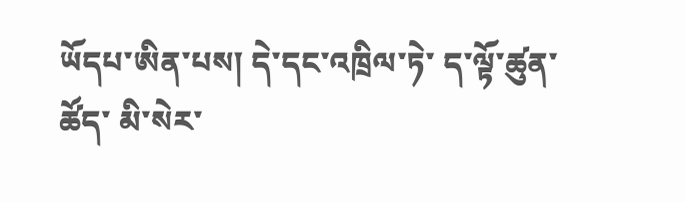ཡོདཔ་ཨིན་པས། དེ་དང་འཁྲིལ་ཏེ་ ད་ལྟོ་ཚུན་ཚོད་ མི་སེར་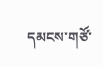དམངས་གཙོ་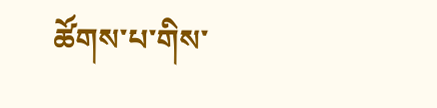ཚོགས་པ་གིས་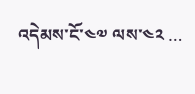འདེམས་ངོ་༤༧ ལས་༤༢ …